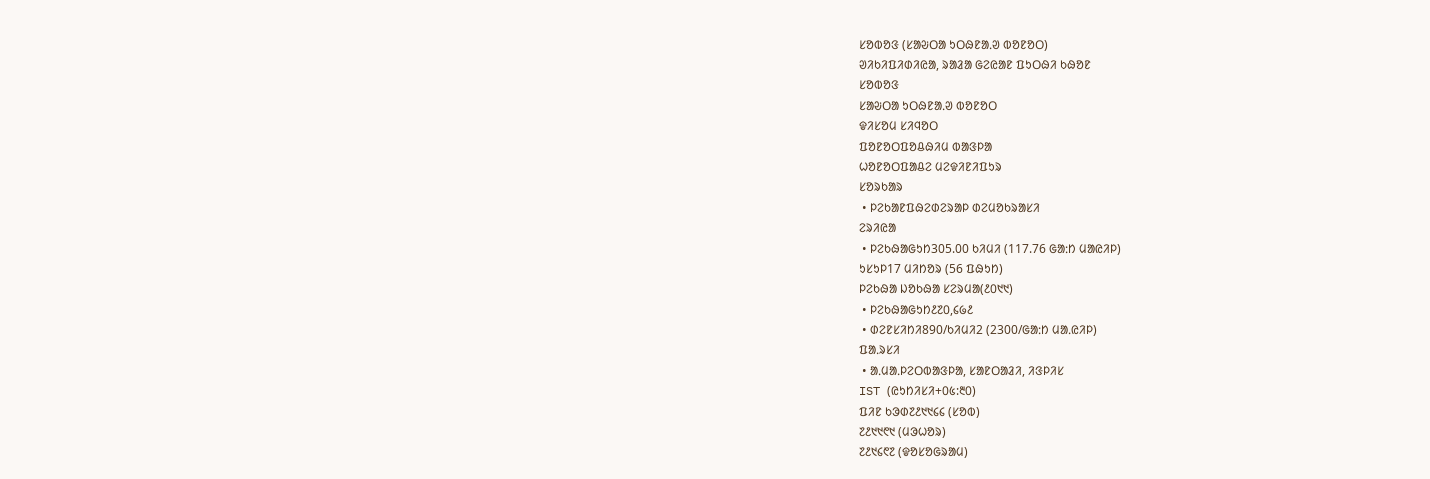ᱥᱚᱵᱚᱝ (ᱥᱟᱶᱛᱟ ᱩᱛᱷᱱᱟᱹᱣ ᱵᱚᱱᱚᱛ)
ᱣᱤᱠᱤᱯᱤᱰᱤᱭᱟ, ᱨᱟᱲᱟ ᱜᱮᱭᱟᱱ ᱯᱩᱛᱷᱤ ᱠᱷᱚᱱ
ᱥᱚᱵᱚᱝ
ᱥᱟᱶᱛᱟ ᱩᱛᱷᱱᱟᱹᱣ ᱵᱚᱱᱚᱛ
ᱫᱤᱥᱚᱢ ᱥᱤᱧᱚᱛ
ᱯᱚᱱᱚᱛᱯᱚᱪᱷᱤᱢ ᱵᱟᱝᱞᱟ
ᱦᱚᱱᱚᱛᱯᱟᱪᱮ ᱢᱮᱫᱤᱱᱤᱯᱩᱨ
ᱥᱚᱨᱠᱟᱨ
 • ᱞᱮᱠᱟᱱᱯᱷᱮᱰᱮᱨᱟᱞ ᱰᱮᱢᱚᱠᱨᱟᱥᱤ
ᱮᱨᱤᱭᱟ
 • ᱞᱮᱠᱷᱟᱜᱩᱴ305.00 ᱠᱤᱢᱤ (117.76 ᱜᱟᱺᱴ ᱢᱟᱭᱤᱞ)
ᱩᱥᱩᱞ17 ᱢᱤᱴᱚᱨ (56 ᱯᱷᱩᱴ)
ᱞᱮᱠᱷᱟ ᱡᱚᱠᱷᱟ ᱥᱮᱨᱢᱟ(᱒᱐᱑᱑)
 • ᱞᱮᱠᱷᱟᱜᱩᱴ᱒᱗᱐,᱔᱙᱒
 • ᱰᱮᱱᱥᱤᱴᱤ890/ᱠᱤᱢᱤ2 (2300/ᱜᱟᱺᱴ ᱢᱟᱹᱭᱤᱞ)
ᱯᱟᱹᱨᱥᱤ
 • ᱟᱹᱢᱟᱹᱞᱮᱛᱵᱟᱝᱞᱟ, ᱥᱟᱱᱛᱟᱲᱤ, ᱤᱝᱞᱤᱥ
IST (ᱭᱩᱴᱤᱥᱤ+᱐᱕:᱓᱐)
ᱯᱤᱱ ᱠᱳᱰ᱗᱒᱑᱑᱔᱔ (ᱥᱚᱵ)
᱗᱒᱑᱑᱖᱑ (ᱢᱳᱦᱚᱨ)
᱗᱒᱑᱔᱖᱗ (ᱫᱚᱥᱚᱜᱨᱟᱢ)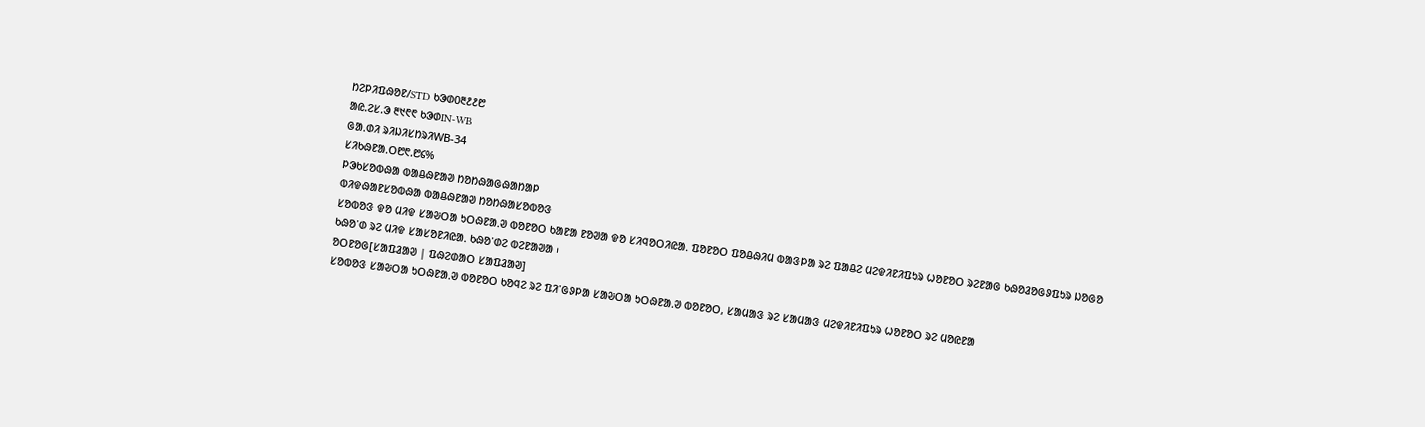ᱴᱮᱞᱤᱯᱷᱚᱱ/STD ᱠᱳᱰ᱐᱓᱒᱒᱘
ᱟᱭ.ᱮᱥ.ᱳ ᱓᱑᱖᱖ ᱠᱳᱰIN-WB
ᱜᱟᱹᱰᱤ ᱨᱤᱡᱤᱥᱴᱨᱤWB-34
ᱥᱤᱠᱷᱱᱟᱹᱛ᱘᱖.᱘᱔%
ᱞᱳᱠᱥᱚᱵᱷᱟ ᱵᱟᱪᱷᱱᱟᱣ ᱴᱚᱴᱷᱟᱜᱷᱟᱴᱟᱞ
ᱵᱤᱫᱷᱟᱱᱥᱚᱵᱷᱟ ᱵᱟᱪᱷᱱᱟᱣ ᱴᱚᱴᱷᱟᱥᱚᱵᱚᱝ
ᱥᱚᱵᱚᱝ ᱫᱚ ᱢᱤᱫ ᱥᱟᱶᱛᱟ ᱩᱛᱷᱱᱟᱹᱣ ᱵᱚᱱᱚᱛ ᱠᱟᱱᱟ ᱱᱚᱣᱟ ᱫᱚ ᱥᱤᱧᱚᱛᱤᱭᱟᱹ ᱯᱚᱱᱚᱛ ᱯᱚᱪᱷᱤᱢ ᱵᱟᱝᱞᱟ ᱨᱮ ᱯᱟᱪᱮ ᱢᱮᱫᱤᱱᱤᱯᱩᱨ ᱦᱚᱱᱚᱛ ᱨᱮᱱᱟᱜ ᱠᱷᱚᱲᱚᱜᱽᱯᱩᱨ ᱡᱚᱜᱚ ᱠᱷᱚᱸᱰ ᱨᱮ ᱢᱤᱫ ᱥᱟᱥᱚᱱᱤᱭᱟᱹ ᱠᱷᱚᱸᱰᱮ ᱵᱮᱱᱟᱣᱟ ᱾
ᱚᱛᱱᱚᱜ[ᱥᱟᱯᱲᱟᱣ | ᱯᱷᱮᱰᱟᱛ ᱥᱟᱯᱲᱟᱣ]
ᱥᱚᱵᱚᱝ ᱥᱟᱶᱛᱟ ᱩᱛᱷᱱᱟᱹᱣ ᱵᱚᱱᱚᱛ ᱠᱚᱧᱮ ᱨᱮ ᱯᱤᱸᱜᱽᱞᱟ ᱥᱟᱶᱛᱟ ᱩᱛᱷᱱᱟᱹᱣ ᱵᱚᱱᱚᱛ, ᱥᱟᱢᱟᱝ ᱨᱮ ᱥᱟᱢᱟᱝ ᱢᱮᱫᱤᱱᱤᱯᱩᱨ ᱦᱚᱱᱚᱛ ᱨᱮ ᱢᱚᱭᱱᱟ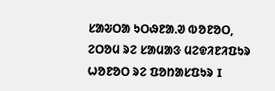ᱥᱟᱶᱛᱟ ᱩᱛᱷᱱᱟᱹᱣ ᱵᱚᱱᱚᱛ, ᱮᱛᱚᱢ ᱨᱮ ᱥᱟᱢᱟᱝ ᱢᱮᱫᱤᱱᱤᱯᱩᱨ ᱦᱚᱱᱚᱛ ᱨᱮ ᱯᱚᱴᱟᱥᱯᱩᱨ I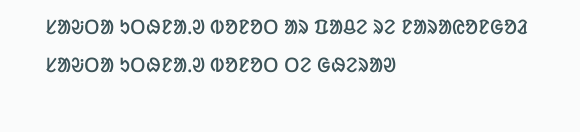ᱥᱟᱶᱛᱟ ᱩᱛᱷᱱᱟᱹᱣ ᱵᱚᱱᱚᱛ ᱟᱨ ᱯᱟᱪᱮ ᱨᱮ ᱱᱟᱨᱟᱭᱚᱱᱜᱚᱲ ᱥᱟᱶᱛᱟ ᱩᱛᱷᱱᱟᱹᱣ ᱵᱚᱱᱚᱛ ᱛᱮ ᱜᱷᱮᱨᱟᱣ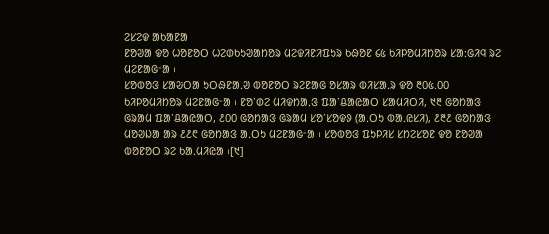ᱮᱥᱮᱫ ᱟᱠᱟᱱᱟ
ᱱᱚᱣᱟ ᱫᱚ ᱦᱚᱱᱚᱛ ᱦᱮᱰᱠᱩᱣᱟᱴᱚᱨ ᱢᱮᱫᱤᱱᱤᱯᱩᱨ ᱠᱷᱚᱱ ᱔᱕ ᱠᱤᱞᱚᱢᱤᱴᱚᱨ ᱥᱟᱺᱜᱤᱧ ᱨᱮ ᱢᱮᱱᱟᱜᱼᱟ ᱾
ᱥᱚᱵᱚᱝ ᱥᱟᱶᱛᱟ ᱩᱛᱷᱱᱟᱹᱣ ᱵᱚᱱᱚᱛ ᱨᱮᱱᱟᱜ ᱚᱥᱟᱨ ᱵᱤᱥᱟᱹᱨ ᱫᱚ ᱓᱐᱕.᱐᱐ ᱠᱤᱞᱚᱢᱤᱴᱚᱨ ᱢᱮᱱᱟᱜᱼᱟ ᱾ ᱱᱚᱸᱰᱮ ᱢᱤᱫᱴᱟᱹᱝ ᱯᱟᱸᱪᱟᱭᱟᱛ ᱥᱟᱢᱤᱛᱤ, ᱑᱓ ᱜᱚᱴᱟᱝ ᱜᱨᱟᱢ ᱯᱟᱸᱪᱟᱭᱟᱛ, ᱒᱐᱐ ᱜᱚᱴᱟᱝ ᱜᱨᱟᱢ ᱥᱚᱸᱥᱚᱫᱽ (ᱟᱹᱛᱩ ᱵᱟᱹᱭᱥᱤ), ᱒᱓᱒ ᱜᱚᱴᱟᱝ ᱢᱚᱣᱡᱟ ᱟᱨ ᱒᱒᱖ ᱜᱚᱴᱟᱝ ᱟᱹᱛᱩ ᱢᱮᱱᱟᱜᱼᱟ ᱾ ᱥᱚᱵᱚᱝ ᱯᱩᱞᱤᱥ ᱥᱴᱮᱥᱚᱱ ᱫᱚ ᱱᱚᱣᱟ ᱵᱚᱱᱚᱛ ᱨᱮ ᱠᱟᱹᱢᱤᱭᱟ ᱾[᱑]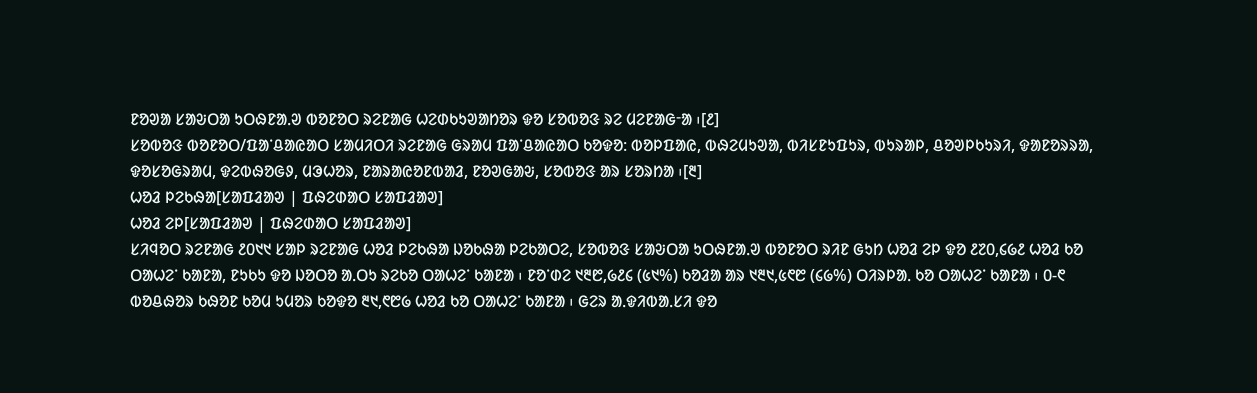ᱱᱚᱣᱟ ᱥᱟᱶᱛᱟ ᱩᱛᱷᱱᱟᱹᱣ ᱵᱚᱱᱚᱛ ᱨᱮᱱᱟᱜ ᱦᱮᱰᱠᱩᱣᱟᱴᱚᱨ ᱫᱚ ᱥᱚᱵᱚᱝ ᱨᱮ ᱢᱮᱱᱟᱜᱼᱟ ᱾[᱒]
ᱥᱚᱵᱚᱝ ᱵᱚᱱᱚᱛ/ᱯᱟᱸᱪᱟᱭᱟᱛ ᱥᱟᱢᱤᱛᱤ ᱨᱮᱱᱟᱜ ᱜᱨᱟᱢ ᱯᱟᱸᱪᱟᱭᱟᱛ ᱠᱚᱫᱚ: ᱵᱚᱞᱯᱟᱭ, ᱵᱷᱮᱢᱩᱣᱟ, ᱵᱤᱥᱱᱩᱯᱩᱨ, ᱵᱩᱨᱟᱞ, ᱪᱚᱣᱞᱠᱩᱨᱤ, ᱫᱟᱱᱚᱨᱨᱟ, ᱫᱚᱥᱚᱜᱨᱟᱢ, ᱫᱮᱵᱷᱚᱜᱽ, ᱢᱳᱦᱚᱨ, ᱱᱟᱨᱟᱭᱚᱱᱵᱟᱲ, ᱱᱚᱣᱜᱟᱶ, ᱥᱚᱵᱚᱝ ᱟᱨ ᱥᱚᱨᱴᱟ ᱾[᱓]
ᱦᱚᱲ ᱞᱮᱠᱷᱟ[ᱥᱟᱯᱲᱟᱣ | ᱯᱷᱮᱰᱟᱛ ᱥᱟᱯᱲᱟᱣ]
ᱦᱚᱲ ᱮᱞ[ᱥᱟᱯᱲᱟᱣ | ᱯᱷᱮᱰᱟᱛ ᱥᱟᱯᱲᱟᱣ]
ᱥᱤᱧᱚᱛ ᱨᱮᱱᱟᱜ ᱒᱐᱑᱑ ᱥᱟᱞ ᱨᱮᱱᱟᱜ ᱦᱚᱲ ᱞᱮᱠᱷᱟ ᱡᱚᱠᱷᱟ ᱞᱮᱠᱟᱛᱮ, ᱥᱚᱵᱚᱝ ᱥᱟᱶᱛᱟ ᱩᱛᱷᱱᱟᱹᱣ ᱵᱚᱱᱚᱛ ᱨᱤᱱ ᱜᱩᱴ ᱦᱚᱲ ᱮᱞ ᱫᱚ ᱒᱗᱐,᱔᱙᱒ ᱦᱚᱲ ᱠᱚ ᱛᱟᱦᱮᱸ ᱠᱟᱱᱟ, ᱱᱩᱠᱩ ᱫᱚ ᱡᱚᱛᱚ ᱟᱹᱛᱩ ᱨᱮᱠᱚ ᱛᱟᱦᱮᱸ ᱠᱟᱱᱟ ᱾ ᱱᱚᱸᱰᱮ ᱑᱓᱘,᱙᱒᱔ (᱕᱑%) ᱠᱚᱲᱟ ᱟᱨ ᱑᱓᱑,᱕᱖᱘ (᱔᱙%) ᱛᱤᱨᱞᱟᱹ ᱠᱚ ᱛᱟᱦᱮᱸ ᱠᱟᱱᱟ ᱾ ᱐-᱖ ᱵᱚᱪᱷᱚᱨ ᱠᱷᱚᱱ ᱠᱚᱢ ᱩᱢᱚᱨ ᱠᱚᱫᱚ ᱓᱑,᱖᱘᱙ ᱦᱚᱲ ᱠᱚ ᱛᱟᱦᱮᱸ ᱠᱟᱱᱟ ᱾ ᱜᱮᱨ ᱟᱹᱫᱤᱵᱟᱹᱥᱤ ᱫᱚ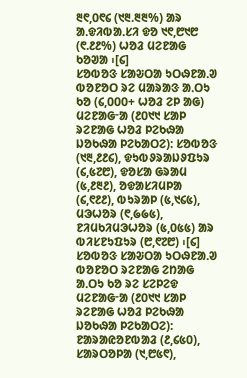᱓᱖,᱐᱖᱔ (᱑᱓.᱓᱓%) ᱟᱨ ᱟᱹᱫᱤᱵᱟᱹᱥᱤ ᱫᱚ ᱑᱖,᱘᱑᱘ (᱖.᱒᱒%) ᱦᱚᱲ ᱢᱮᱱᱟᱜ ᱠᱚᱣᱟ ᱾[᱔]
ᱥᱚᱵᱚᱝ ᱥᱟᱶᱛᱟ ᱩᱛᱷᱱᱟᱹᱣ ᱵᱚᱱᱚᱛ ᱨᱮ ᱢᱟᱨᱟᱝ ᱟᱹᱛᱩ ᱠᱚ (᱔,᱐᱐᱐+ ᱦᱚᱲ ᱮᱞ ᱟᱜ) ᱢᱮᱱᱟᱜᱼᱟ (᱒᱐᱑᱑ ᱥᱟᱞ ᱨᱮᱱᱟᱜ ᱦᱚᱲ ᱞᱮᱠᱷᱟ ᱡᱚᱠᱷᱟ ᱞᱮᱠᱟᱛᱮ): ᱥᱚᱵᱚᱝ (᱑᱓,᱒᱒᱔), ᱫᱩᱵᱽᱨᱟᱡᱽᱯᱩᱨ (᱔,᱕᱗᱘), ᱫᱚᱥᱟ ᱜᱨᱟᱢ (᱕,᱒᱓᱒), ᱚᱫᱟᱥᱤᱢᱞᱟ (᱔,᱖᱒᱒), ᱵᱩᱨᱟᱞ (᱕,᱑᱔᱕), ᱢᱳᱦᱚᱨ (᱖,᱙᱙᱕), ᱱᱤᱢᱠᱤᱢᱳᱦᱚᱨ (᱕,᱐᱕᱕) ᱟᱨ ᱵᱤᱥᱱᱩᱯᱩᱨ (᱘,᱖᱗᱘) ᱾[᱔]
ᱥᱚᱵᱚᱝ ᱥᱟᱶᱛᱟ ᱩᱛᱷᱱᱟᱹᱣ ᱵᱚᱱᱚᱛ ᱨᱮᱱᱟᱜ ᱮᱴᱟᱜ ᱟᱹᱛᱩ ᱠᱚ ᱨᱮ ᱥᱮᱞᱮᱫ ᱢᱮᱱᱟᱜᱼᱟ (᱒᱐᱑᱑ ᱥᱟᱞ ᱨᱮᱱᱟᱜ ᱦᱚᱲ ᱞᱮᱠᱷᱟ ᱡᱚᱠᱷᱟ ᱞᱮᱠᱟᱛᱮ): ᱱᱟᱨᱟᱭᱚᱱᱵᱟᱲ (᱒,᱔᱕᱐), ᱥᱟᱨᱛᱚᱞᱟ (᱑,᱘᱕᱖),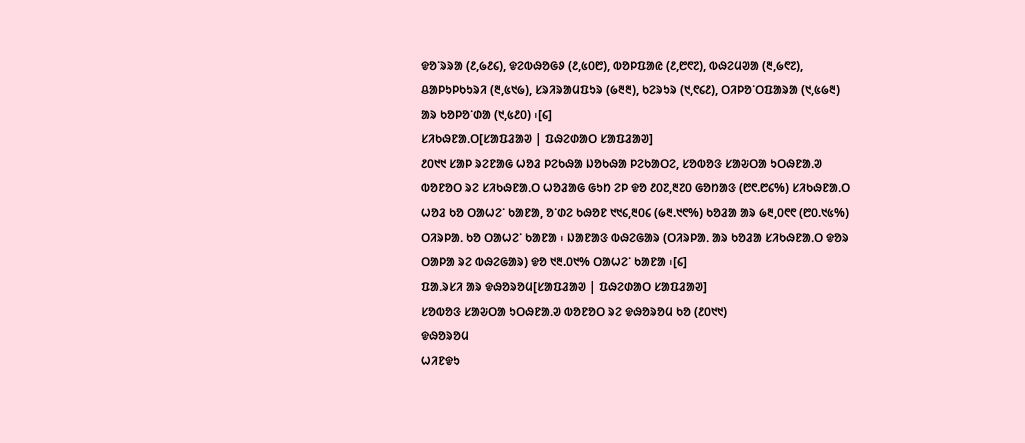ᱫᱚᱸᱨᱨᱟ (᱒,᱙᱒᱔), ᱫᱮᱵᱷᱚᱜᱽ (᱒,᱕᱐᱘), ᱵᱚᱞᱯᱟᱭ (᱒,᱘᱖᱗), ᱵᱷᱮᱢᱣᱟ (᱓,᱙᱖᱗), ᱪᱟᱞᱩᱞᱠᱩᱨᱤ (᱓,᱕᱑᱙), ᱥᱨᱤᱨᱟᱢᱯᱩᱨ (᱙᱓᱓), ᱠᱮᱨᱩᱨ (᱑,᱖᱔᱒), ᱛᱤᱞᱚᱸᱛᱯᱟᱨᱟ (᱑,᱕᱙᱓) ᱟᱨ ᱠᱚᱞᱚᱸᱰᱟ (᱑,᱕᱒᱐) ᱾[᱔]
ᱥᱤᱠᱷᱱᱟᱹᱛ[ᱥᱟᱯᱲᱟᱣ | ᱯᱷᱮᱰᱟᱛ ᱥᱟᱯᱲᱟᱣ]
᱒᱐᱑᱑ ᱥᱟᱞ ᱨᱮᱱᱟᱜ ᱦᱚᱲ ᱞᱮᱠᱷᱟ ᱡᱚᱠᱷᱟ ᱞᱮᱠᱟᱛᱮ, ᱥᱚᱵᱚᱝ ᱥᱟᱶᱛᱟ ᱩᱛᱷᱱᱟᱹᱣ ᱵᱚᱱᱚᱛ ᱨᱮ ᱥᱤᱠᱷᱱᱟᱹᱛ ᱦᱚᱲᱟᱜ ᱜᱩᱴ ᱮᱞ ᱫᱚ ᱒᱐᱗,᱓᱗᱐ ᱜᱚᱴᱟᱝ (᱘᱖.᱘᱔%) ᱥᱤᱠᱷᱱᱟᱹᱛ ᱦᱚᱲ ᱠᱚ ᱛᱟᱦᱮᱸ ᱠᱟᱱᱟ, ᱚᱸᱰᱮ ᱠᱷᱚᱱ ᱑᱑᱔,᱓᱐᱔ (᱙᱓.᱑᱖%) ᱠᱚᱲᱟ ᱟᱨ ᱙᱓,᱐᱖᱖ (᱘᱐.᱑᱕%) ᱛᱤᱨᱞᱟᱹ ᱠᱚ ᱛᱟᱦᱮᱸ ᱠᱟᱱᱟ ᱾ ᱡᱟᱱᱟᱝ ᱵᱷᱮᱜᱟᱨ (ᱛᱤᱨᱞᱟᱹ ᱟᱨ ᱠᱚᱲᱟ ᱥᱤᱠᱷᱱᱟᱹᱛ ᱫᱚᱨ ᱛᱟᱞᱟ ᱨᱮ ᱵᱷᱮᱜᱟᱨ) ᱫᱚ ᱑᱓.᱐᱑% ᱛᱟᱦᱮᱸ ᱠᱟᱱᱟ ᱾[᱔]
ᱯᱟᱹᱨᱥᱤ ᱟᱨ ᱫᱷᱚᱨᱚᱢ[ᱥᱟᱯᱲᱟᱣ | ᱯᱷᱮᱰᱟᱛ ᱥᱟᱯᱲᱟᱣ]
ᱥᱚᱵᱚᱝ ᱥᱟᱶᱛᱟ ᱩᱛᱷᱱᱟᱹᱣ ᱵᱚᱱᱚᱛ ᱨᱮ ᱫᱷᱚᱨᱚᱢ ᱠᱚ (᱒᱐᱑᱑)
ᱫᱷᱚᱨᱚᱢ
ᱦᱤᱱᱫᱩ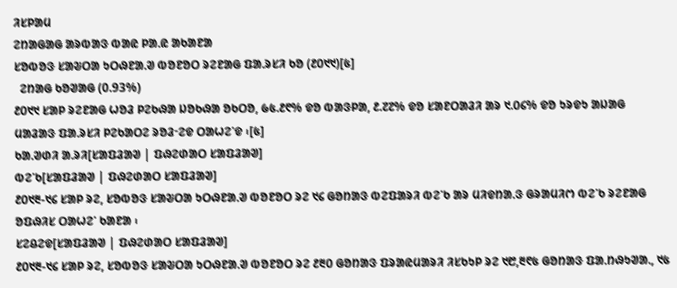ᱤᱥᱞᱟᱢ
ᱮᱴᱟᱜᱟᱜ ᱟᱨᱵᱟᱝ ᱵᱟᱭ ᱞᱟᱹᱭ ᱟᱠᱟᱱᱟ
ᱥᱚᱵᱚᱝ ᱥᱟᱶᱛᱟ ᱩᱛᱷᱱᱟᱹᱣ ᱵᱚᱱᱚᱛ ᱨᱮᱱᱟᱜ ᱯᱟᱹᱨᱥᱤ ᱠᱚ (᱒᱐᱑᱑)[᱕]
  ᱮᱴᱟᱜ ᱠᱚᱣᱟᱜ (0.93%)
᱒᱐᱑᱑ ᱥᱟᱞ ᱨᱮᱱᱟᱜ ᱦᱚᱲ ᱞᱮᱠᱷᱟ ᱡᱚᱠᱷᱟ ᱚᱠᱛᱚ, ᱙᱕.᱒᱖% ᱫᱚ ᱵᱟᱝᱞᱟ, ᱒.᱗᱗% ᱫᱚ ᱥᱟᱱᱛᱟᱲᱤ ᱟᱨ ᱑.᱐᱔% ᱫᱚ ᱩᱨᱫᱩ ᱟᱡᱟᱜ ᱢᱟᱲᱟᱝ ᱯᱟᱹᱨᱥᱤ ᱞᱮᱠᱟᱛᱮ ᱨᱚᱲᱼᱮᱫ ᱛᱟᱦᱮᱸᱫ ᱾[᱕]
ᱠᱟᱹᱣᱰᱤ ᱟᱹᱨᱤ[ᱥᱟᱯᱲᱟᱣ | ᱯᱷᱮᱰᱟᱛ ᱥᱟᱯᱲᱟᱣ]
ᱵᱮᱸᱠ[ᱥᱟᱯᱲᱟᱣ | ᱯᱷᱮᱰᱟᱛ ᱥᱟᱯᱲᱟᱣ]
᱒᱐᱑᱓-᱑᱔ ᱥᱟᱞ ᱨᱮ, ᱥᱚᱵᱚᱝ ᱥᱟᱶᱛᱟ ᱩᱛᱷᱱᱟᱹᱣ ᱵᱚᱱᱚᱛ ᱨᱮ ᱑᱔ ᱜᱚᱴᱟᱝ ᱵᱮᱯᱟᱨᱤ ᱵᱮᱸᱠ ᱟᱨ ᱢᱤᱫᱴᱟᱹᱝ ᱜᱨᱟᱢᱤᱬ ᱵᱮᱸᱠ ᱨᱮᱱᱟᱜ ᱚᱯᱷᱤᱥ ᱛᱟᱦᱮᱸ ᱠᱟᱱᱟ ᱾
ᱥᱮᱪᱮᱫ[ᱥᱟᱯᱲᱟᱣ | ᱯᱷᱮᱰᱟᱛ ᱥᱟᱯᱲᱟᱣ]
᱒᱐᱑᱓-᱑᱔ ᱥᱟᱞ ᱨᱮ, ᱥᱚᱵᱚᱝ ᱥᱟᱶᱛᱟ ᱩᱛᱷᱱᱟᱹᱣ ᱵᱚᱱᱚᱛ ᱨᱮ ᱒᱓᱐ ᱜᱚᱴᱟᱝ ᱯᱨᱟᱭᱢᱟᱨᱤ ᱤᱥᱠᱩᱞ ᱨᱮ ᱑᱘,᱓᱖᱕ ᱜᱚᱴᱟᱝ ᱯᱟᱹᱴᱷᱩᱣᱟᱹ, ᱑᱕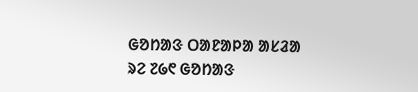ᱜᱚᱴᱟᱝ ᱛᱟᱱᱟᱞᱟ ᱟᱥᱲᱟ ᱨᱮ ᱗᱙᱖ ᱜᱚᱴᱟᱝ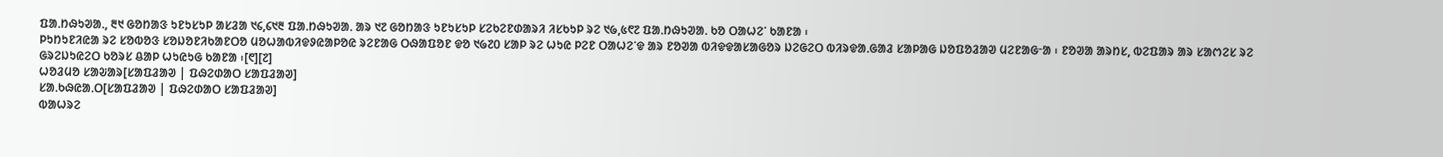ᱯᱟᱹᱴᱷᱩᱣᱟᱹ, ᱓᱑ ᱜᱚᱴᱟᱝ ᱩᱱᱩᱥᱩᱞ ᱟᱥᱲᱟ ᱑᱔,᱔᱑᱓ ᱯᱟᱹᱴᱷᱩᱣᱟᱹ ᱟᱨ ᱑᱗ ᱜᱚᱴᱟᱝ ᱩᱱᱩᱥᱩᱞ ᱥᱮᱠᱮᱱᱰᱟᱨᱤ ᱤᱥᱠᱩᱞ ᱨᱮ ᱑᱙,᱕᱖᱗ ᱯᱟᱹᱴᱷᱩᱣᱟᱹ ᱠᱚ ᱛᱟᱦᱮᱸ ᱠᱟᱱᱟ ᱾
ᱞᱩᱴᱩᱱᱤᱭᱟ ᱨᱮ ᱥᱚᱵᱚᱝ ᱥᱚᱡᱚᱱᱤᱠᱟᱱᱛᱚ ᱢᱚᱦᱟᱵᱤᱫᱽᱭᱟᱞᱚᱭ ᱨᱮᱱᱟᱜ ᱛᱷᱟᱯᱚᱱ ᱫᱚ ᱑᱙᱗᱐ ᱥᱟᱞ ᱨᱮ ᱦᱩᱭ ᱞᱮᱱ ᱛᱟᱦᱮᱸᱫ ᱟᱨ ᱱᱚᱣᱟ ᱵᱤᱫᱫᱟᱥᱟᱜᱚᱨ ᱡᱮᱜᱮᱛ ᱵᱤᱨᱫᱟᱹᱜᱟᱲ ᱥᱟᱞᱟᱜ ᱡᱚᱯᱚᱲᱟᱣ ᱢᱮᱱᱟᱜᱼᱟ ᱾ ᱱᱚᱣᱟ ᱟᱨᱴᱥ, ᱵᱮᱯᱟᱨ ᱟᱨ ᱥᱟᱬᱮᱥ ᱨᱮ ᱜᱨᱮᱡᱩᱭᱮᱛ ᱠᱚᱨᱥ ᱪᱟᱞ ᱦᱩᱭᱩᱜ ᱠᱟᱱᱟ ᱾[᱖][᱗]
ᱦᱚᱲᱢᱚ ᱥᱟᱶᱟᱨ[ᱥᱟᱯᱲᱟᱣ | ᱯᱷᱮᱰᱟᱛ ᱥᱟᱯᱲᱟᱣ]
ᱥᱟᱹᱠᱷᱭᱟᱹᱛ[ᱥᱟᱯᱲᱟᱣ | ᱯᱷᱮᱰᱟᱛ ᱥᱟᱯᱲᱟᱣ]
ᱵᱟᱦᱨᱮ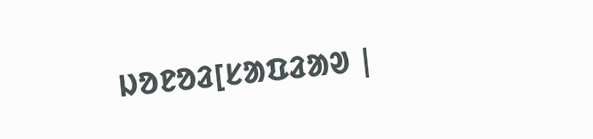ᱡᱚᱱᱚᱲ[ᱥᱟᱯᱲᱟᱣ |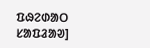ᱯᱷᱮᱰᱟᱛ ᱥᱟᱯᱲᱟᱣ]